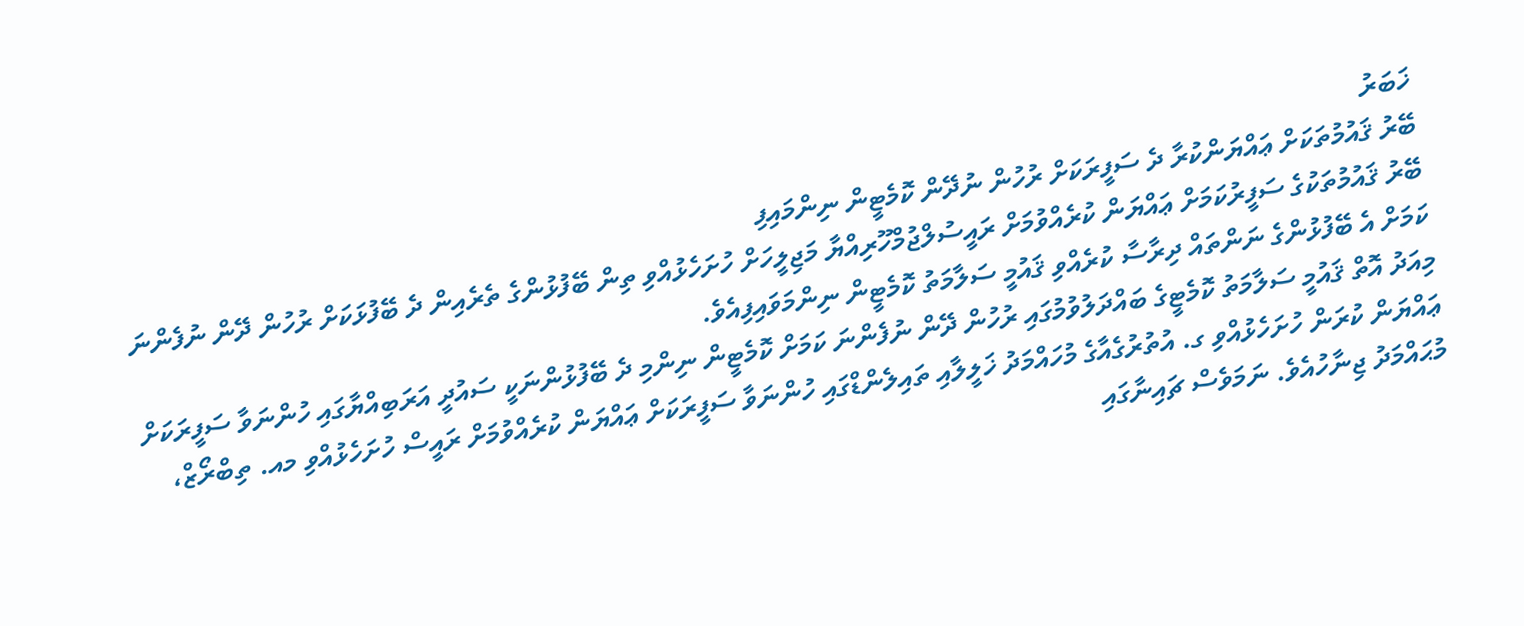ޚަބަރު
ބޭރު ޤައުމުތަކަށް ޢައްޔަންކުރާ ދެ ސަފީރަކަށް ރުހުން ނުދޭން ކޮމެޓީން ނިންމައިފި
ބޭރު ޤައުމުތަކުގެ ސަފީރުކަމަށް ޢައްޔަން ކުރެއްވުމަށް ރައީސުލްޖުމްހޫރިއްޔާ މަޖިލީހަށް ހުށަހެޅުއްވި ތިން ބޭފުޅުންގެ ތެރެއިން ދެ ބޭފުޅަކަށް ރުހުން ދޭން ނުފެންނަ ކަމަށް އެ ބޭފުޅުންގެ ނަންތައް ދިރާސާ ކުރެއްވި ޤައުމީ ސަލާމަތު ކޮމެޓީން ނިންމަވައިފިއެވެ.
މިއަދު އޮތް ޤައުމީ ސަލާމަތު ކޮމެޓީގެ ބައްދަލުވުމުގައި ރުހުން ދޭން ނުފެންނަ ކަމަށް ކޮމެޓީން ނިންމި ދެ ބޭފުޅުންނަކީ ސައުދީ އަރަބިއްޔާގައި ހުންނަވާ ސަފީރަކަށް ޢައްޔަން ކުރަން ހުށަހެޅުއްވި ގ. އުތުރުގެއާގެ މުހައްމަދު ޚަލީލާއި ތައިލެންޑްގައި ހުންނަވާ ސަފީރަކަށް ޢައްޔަން ކުރެއްވުމަށް ރައީސް ހުށަހެޅުއްވި މއ. ތިބްރޯޒް، މުޙައްމަދު ޖިނާހުއެވެ. ނަމަވެސް ޗައިނާގައި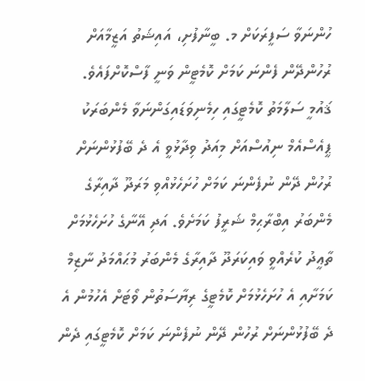ހުންނަވާ ސަފީރަކަށް މ. ބީނާފުށި، އައިޝަތު އަޒީމާއަށް ރުހުންދޭން ފެންނަ ކަމަށް ކޮމެޓީން ވަނީ ފާސްކޮށްފައެވެ.
ޤައުމީ ސަލާމަތު ކޮމެޓީގައި ހިމެނިވަޑައިގަންނަވާ މެންބަރަކު ޕީއެސްއެމް ނިއުސްއަށް މިއަދު ވިދާޅުވީ އެ ދެ ބޭފުޅުންނަށް ރުހުން ދޭން ނުފެންނަ ކަމަށް ހުށަހެޅުއްވި މަރަދޫ ދާއިރާގެ މެންބަރު އިބްރާޙިމް ޝަރީފު ކަމަށެވެ. އަދި އޭނާގެ ހުށަހެޅުމަށް ތާޢީދު ކުރެއްވީ ވައިކަރަދޫ ދާއިރާގެ މެންބަރު މުޙައްމަދު ނާޒިމް ކަމަށާއި އެ ހުށަހެޅުމަށް ކޮމެޓީގެ ރިޔާސަތުން ވޯޓަށް އެހުމުން އެ ދެ ބޭފުޅުންނަށް ރުހުން ދޭން ނުފެންނަ ކަމަށް ކޮމެޓީގައި ދެން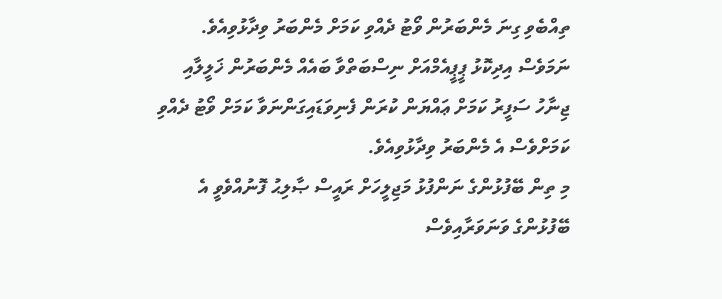ތިއްބެވި ގިނަ މެންބަރުން ވޯޓު ދެއްވި ކަމަށް މެންބަރު ވިދާޅުވިއެވެ. ނަމަވެސް އިދިކޮޅު ޕީޕީއެމްއަށް ނިސްބަތްވާ ބައެއް މެންބަރުން ޚަލީލާއި ޖިނާހު ސަފީރު ކަމަށް ޢައްޔަން ކުރަން ފެނިވަޑައިގަންނަވާ ކަމަށް ވޯޓު ދެއްވި ކަމަށްވެސް އެ މެންބަރު ވިދާޅުވިއެވެ.
މި ތިން ބޭފުޅުންގެ ނަންފުޅު މަޖިލީހަށް ރައީސް ޞާލިޙު ފޮނުއްވެވީ އެ ބޭފުޅުންގެ ވަނަވަރާއިވެސް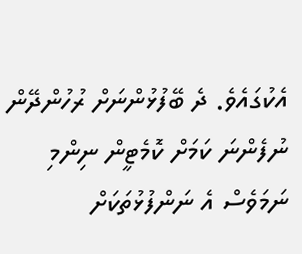އެކުގައެވެ. ދެ ބޭފުޅުންނަށް ރުހުންދޭން ނުފެންނަ ކަމަށް ކޮމެޓީން ނިންމި ނަމަވެސް އެ ނަންފުޅުތަކަށް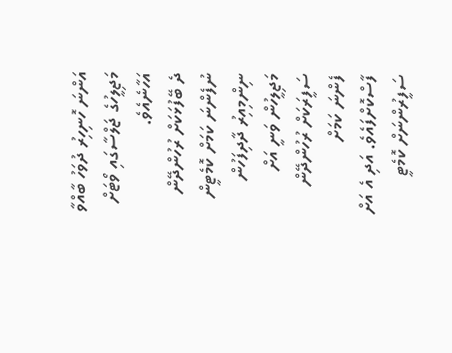އަންނަ ހޮނިހިރު ދުވަހު ބާއްވާ މަޖިލީހުގެ ޖަލްސާގައި ވޯޓަށް އަހާނެއެވެ.
ދެ ބޭފުޅަކަށް ރުހުންދޭން ނުފެންނަ ކަމަށް ކޮމެޓީން ނިންމިއިރު ދާދިފަހުން މަޖިލީހުން ވަނީ އަށް ސަފީރަކަށް ރުހުންދޭން ފެންނަ ކަމަށް ފާސްކޮށްފައެވެ. އަދި އެ އަށް ސަފީރުންނަށް ކޮމެޓީ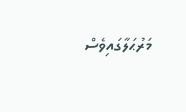މަރުޙަލާގައިވެސް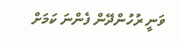ވަނީ ރުހުންދޭން ފެންނަ ކަމަށް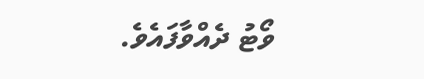ވޯޓު ދެއްވާފައެވެ.